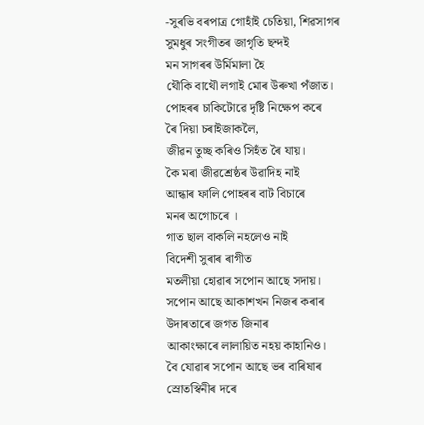-সুৰভি বৰপাত্ৰ গোহাঁই চেতিয়া, শিৱসাগৰ
সুমধুৰ সংগীতৰ জাগৃতি ছন্দই
মন সাগৰৰ উৰ্মিমালা হৈ
থৌকি বাথৌ লগাই মোৰ উৰুখা পঁজাত।
পোহৰৰ চাকিটোৱে দৃষ্টি নিক্ষেপ কৰে
ৰৈ দিয়া চৰাইজাকলৈ,
জীৱন তুচ্ছ কৰিও সিহঁত ৰৈ যায়।
কৈ মৰা জীৱশ্ৰেষ্ঠৰ উৱাদিহ নাই
আন্ধাৰ ফালি পোহৰৰ বাট বিচাৰে
মনৰ অগোচৰে ।
গাত ছাল বাকলি নহলেও নাই
বিদেশী সুৰাৰ ৰাগীত
মতলীয়া হোৱাৰ সপোন আছে সদায়।
সপোন আছে আকাশখন নিজৰ কৰাৰ
উদাৰতাৰে জগত জিনাৰ
আকাংক্ষাৰে লালায়িত নহয় কাহানিও।
বৈ যোৱাৰ সপোন আছে ভৰ বাৰিষাৰ
স্ৰোতস্বিনীৰ দৰে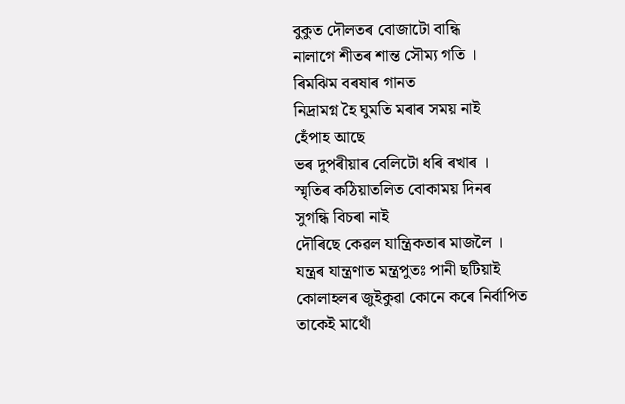বুকুত দৌলতৰ বোজাটো বান্ধি
নালাগে শীতৰ শান্ত সৌম্য গতি ।
ৰিমঝিম বৰষাৰ গানত
নিদ্ৰামগ্ন হৈ ঘুমতি মৰাৰ সময় নাই
হেঁপাহ আছে
ভৰ দুপৰীয়াৰ বেলিটো ধৰি ৰখাৰ ।
স্মৃতিৰ কঠিয়াতলিত বোকাময় দিনৰ
সুগন্ধি বিচৰা নাই
দৌৰিছে কেৱল যান্ত্ৰিকতাৰ মাজলৈ ।
যন্ত্ৰৰ যান্ত্ৰণাত মন্ত্ৰপুতঃ পানী ছটিয়াই
কোলাহলৰ জুইকুৱা কোনে কৰে নিৰ্বাপিত
তাকেই মাথোঁ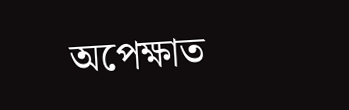অপেক্ষাত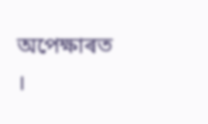অপেক্ষাৰত ।